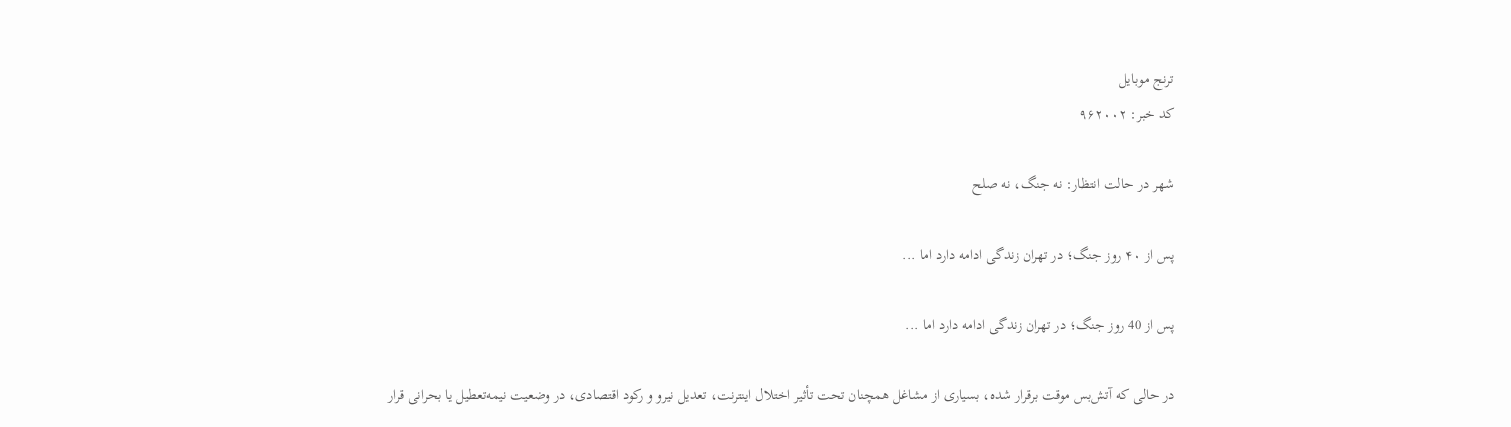ترنج موبایل
کد خبر: ۹۶۲۰۰۲

شهر در حالت انتظار: نه جنگ، نه صلح

پس از ۴۰ روز جنگ؛ در تهران زندگی ادامه دارد اما ...

پس از 40 روز جنگ؛ در تهران زندگی ادامه دارد اما ...

در حالی که آتش‌بس موقت برقرار شده، بسیاری از مشاغل همچنان تحت تأثیر اختلال اینترنت، تعدیل نیرو و رکود اقتصادی، در وضعیت نیمه‌تعطیل یا بحرانی قرار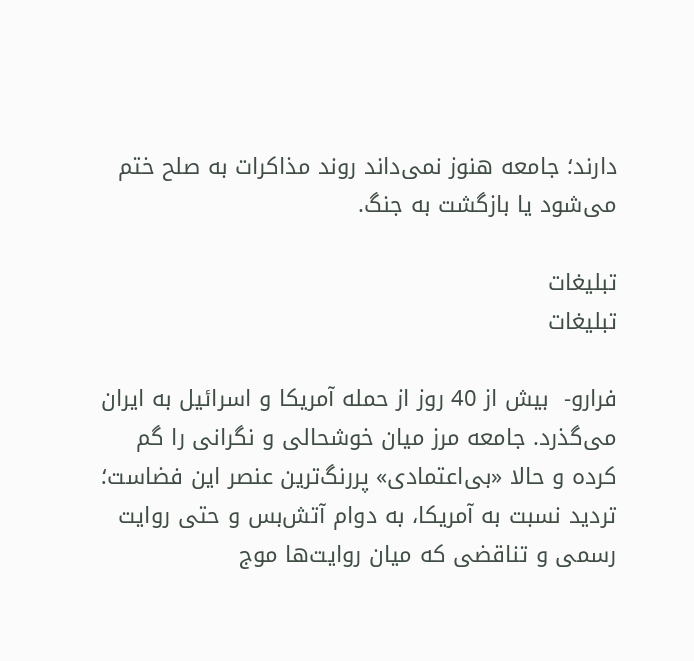دارند؛ جامعه‌ هنوز نمی‌داند روند مذاکرات به صلح ختم می‌شود یا بازگشت به جنگ.

تبلیغات
تبلیغات

فرارو-  بیش از 40 روز از حمله آمریکا و اسرائیل به ایران می‌گذرد. جامعه مرز میان خوشحالی و نگرانی را گم کرده و حالا «بی‌اعتمادی» پررنگ‌ترین عنصر این فضاست؛ تردید نسبت به آمریکا، به دوام آتش‌بس و حتی روایت‌ رسمی و تناقضی که میان روایت‌ها موج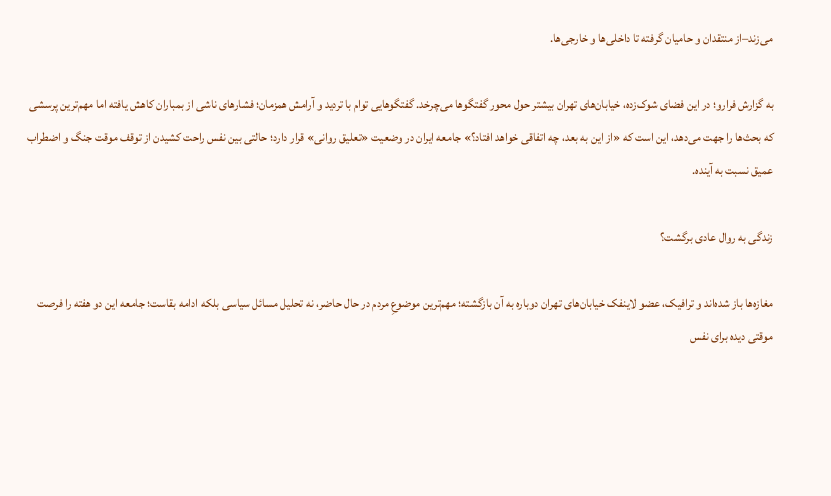می‌زند–از منتقدان و حامیان گرفته تا داخلی‌ها و خارجی‌ها.

به گزارش فرارو؛ در این فضای شوک‌زده، خیابان‌های تهران بیشتر حول محور گفتگوها می‌چرخد. گفتگوهایی توام با تردید و آرامش همزمان؛ فشارهای ناشی از بمباران کاهش یافته اما مهم‌ترین پرسشی که بحث‌ها را جهت می‌دهد، این است که «از این به بعد، چه اتفاقی خواهد افتاد؟» جامعه ایران در وضعیت «تعلیق روانی» قرار دارد؛ حالتی بین نفس راحت کشیدن از توقف موقت جنگ و اضطراب عمیق نسبت به آینده.

زندگی به روال عادی برگشت؟

مغازه‌ها باز شده‌اند و ترافیک، عضو لاینفک خیابان‌های تهران دوباره به آن بازگشته؛ مهم‌ترین موضوعِ مردم در حال حاضر، نه تحلیل مسائل سیاسی بلکه ادامه بقاست؛ جامعه این دو هفته را فرصت موقتی دیده برای نفس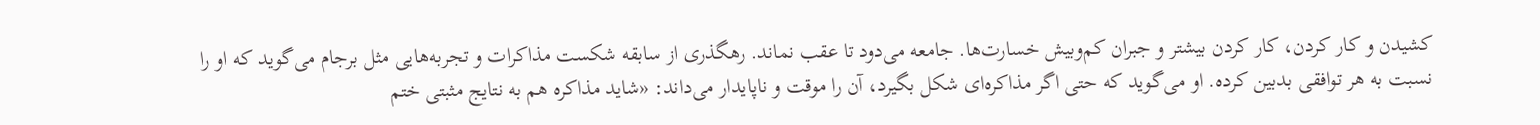کشیدن و کار کردن، کار کردن بیشتر و جبران کم‌وبیش خسارت‌ها. جامعه می‌دود تا عقب نماند. رهگذری از سابقه شکست مذاکرات و تجربه‌هایی مثل برجام می‌گوید که او را نسبت به هر توافقی بدبین کرده. او می‌گوید که حتی اگر مذاکره‌ای شکل بگیرد، آن را موقت و ناپایدار می‌داند: «شاید مذاکره هم به نتایج مثبتی ختم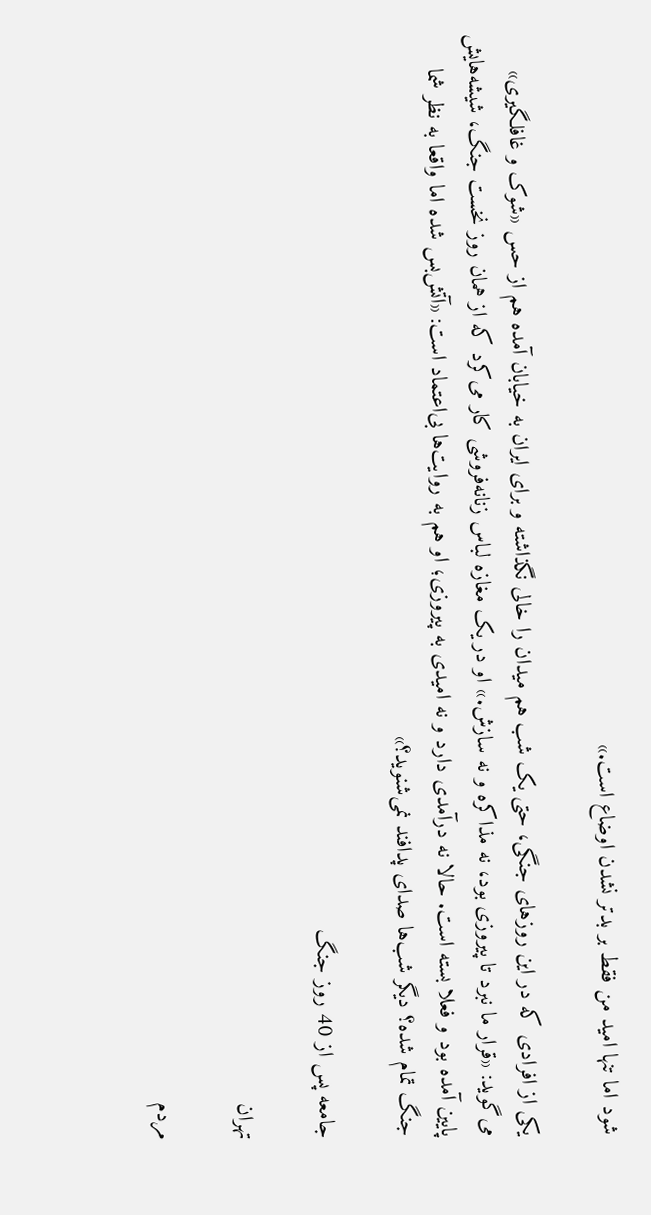شود اما تنها امید من فقط بر بدتر نشدن اوضاع است.»

یکی از افرادی که در این روزهای جنگی، حتی یک شب هم میدان را خالی نگذاشته و برای ایران به خیابان آمده هم از حس «شوک و غافلگیری» می‌گوید: «قرار ما نبرد تا پیروزی بود، نه مذاکره و نه سازش.» او در یک مغازه لباس زنانه‌فروشی کار می‌کرد که از همان روز نخست جنگ، شیشه‌هایش پایین آمده بود و فعلا بسته است. حالا نه درآمدی دارد و نه امیدی به پیروزی؛ او هم به روایت‌ها بی‌اعتماد است: «آتش‌بس شده اما واقعا به نظر شما جنگ تمام شده؟ دیگر شب‌ها صدای پدافند نمی‌شنوید؟»

جامعه پس از 40 روز جنگ

تهران

مردم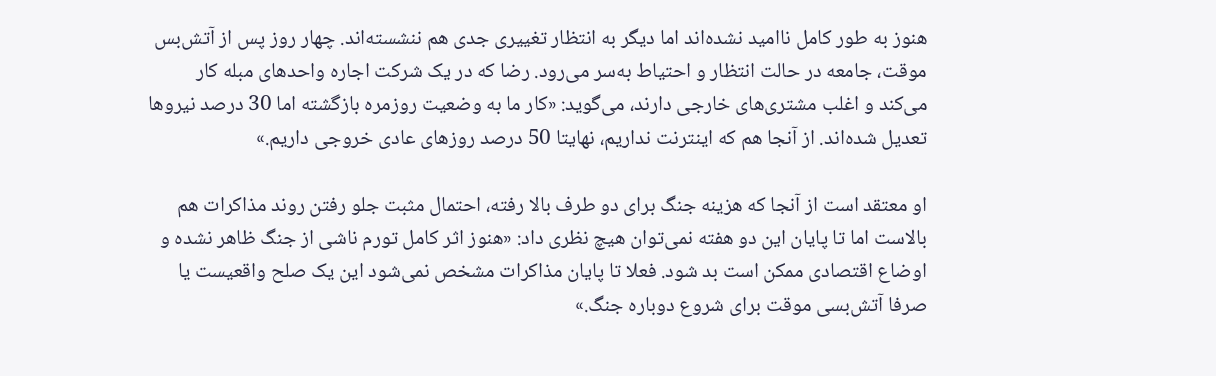هنوز به طور کامل ناامید نشده‌اند اما دیگر به انتظار تغییری جدی هم ننشسته‌اند. چهار روز پس از آتش‌بس موقت، جامعه در حالت انتظار و احتیاط به‌سر می‌رود. رضا که در یک شرکت اجاره واحدهای مبله کار می‌کند و اغلب مشتری‌های خارجی دارند، می‌گوید: «کار ما به وضعیت روزمره بازگشته اما 30 درصد نیروها تعدیل شده‌اند. از آنجا هم که اینترنت نداریم، نهایتا 50 درصد روزهای عادی خروجی داریم.»

او معتقد است از آنجا که هزینه جنگ برای دو طرف بالا رفته، احتمال مثبت جلو رفتن روند مذاکرات هم بالاست اما تا پایان این دو هفته نمی‌توان هیچ نظری داد: «هنوز اثر کامل تورم ناشی از جنگ ظاهر نشده و اوضاع اقتصادی ممکن است بد شود. فعلا تا پایان مذاکرات مشخص نمی‌شود این یک صلح واقعیست یا صرفا آتش‌بسی موقت برای شروع دوباره جنگ.»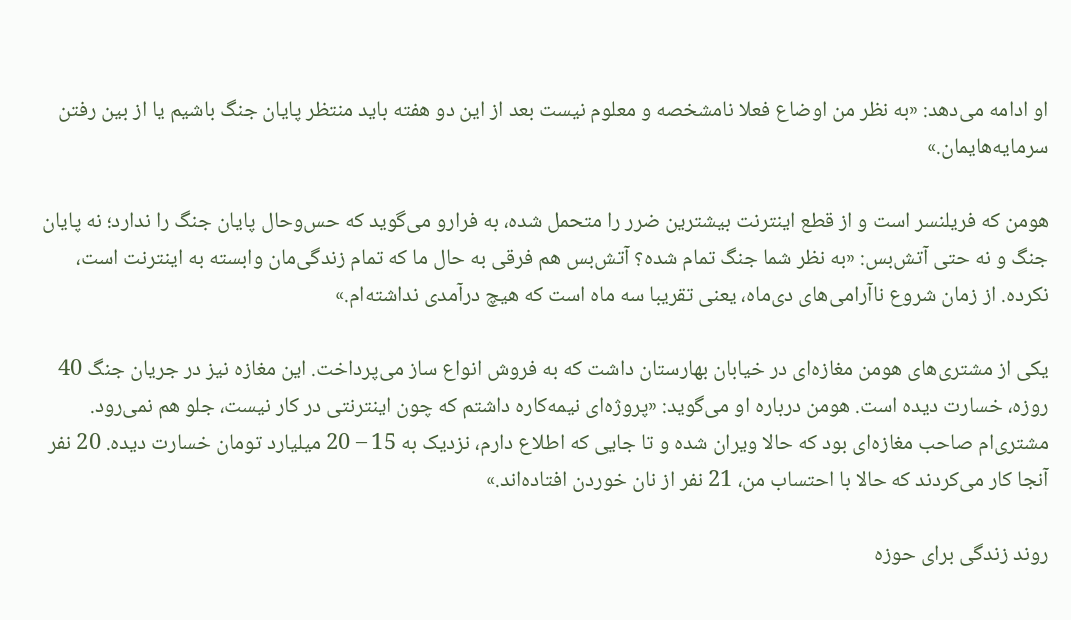او ادامه می‌دهد: «به نظر من اوضاع فعلا نامشخصه و معلوم نیست بعد از این دو هفته باید منتظر پایان جنگ باشیم یا از بین رفتن سرمایه‌هایمان.»

هومن که فریلنسر است و از قطع اینترنت بیشترین ضرر را متحمل شده، به فرارو می‌گوید که حس‌وحال پایان جنگ را ندارد؛ نه پایان جنگ و نه حتی آتش‌بس: «به نظر شما جنگ تمام شده؟ آتش‌بس هم فرقی به حال ما که تمام زندگی‌مان وابسته به اینترنت است، نکرده. از زمان شروع ناآرامی‌های دی‌ماه، یعنی تقریبا سه ماه است که هیچ درآمدی نداشته‌ام.»

یکی از مشتری‌های هومن مغازه‌ای در خیابان بهارستان داشت که به فروش انواع ساز می‌پرداخت. این مغازه نیز در جریان جنگ 40 روزه، خسارت دیده است. هومن درباره او می‌گوید: «پروژه‌ای نیمه‌کاره داشتم که چون اینترنتی در کار نیست، جلو هم نمی‌رود. مشتری‌ام صاحب مغازه‌ای بود که حالا ویران شده و تا جایی که اطلاع دارم، نزدیک به 15 – 20 میلیارد تومان خسارت دیده. 20 نفر آنجا کار می‌کردند که حالا با احتساب من، 21 نفر از نان خوردن افتاده‌اند.»

روند زندگی برای حوزه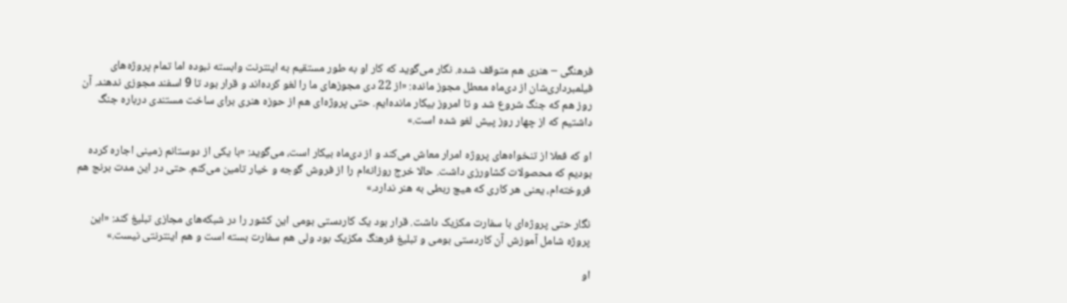فرهنگی – هنری هم متوقف شده. نگار می‌گوید که کار او به طور مستقیم به اینترنت وابسته نبوده اما تمام پروژه‌های فیلمبرداری‌شان از دی‌ماه معطل مجوز مانده: «از 22 دی مجوزهای ما را لغو کرده‌اند و قرار بود تا 9 اسفند مجوزی ندهند. آن روز هم که جنگ شروع شد و تا امروز بیکار مانده‌ایم. حتی پروژه‌ای هم از حوزه هنری برای ساخت مستندی درباره جنگ داشتیم که از چهار روز پیش لغو شده است.»

او که فعلا از تنخواه‌های پروژه امرار معاش می‌کند و از دی‌ماه بیکار است، می‌گوید: «با یکی از دوستانم زمینی اجاره کرده بودیم که محصولات کشاورزی داشت. حالا خرج روزانه‌ام را از فروش گوجه و خیار تامین می‌کنم. حتی در این مدت برنج هم فروخته‌ام، یعنی هر کاری که هیچ ربطی به هنر ندارد.»

نگار حتی پروژه‌ای با سفارت مکزیک داشت. قرار بود یک کاردستی بومی این کشور را در شبکه‌های مجازی تبلیغ کند: «این پروژه شامل آموزش آن کاردستی بومی و تبلیغ فرهنگ مکزیک بود ولی هم سفارت بسته است و هم اینترنتی نیست.»

او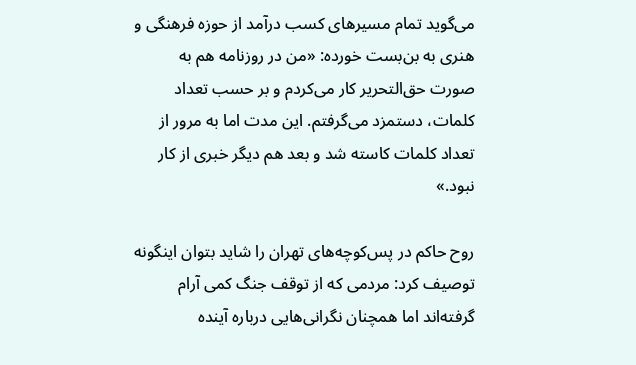می‌گوید تمام مسیرهای کسب درآمد از حوزه فرهنگی و هنری به بن‌بست خورده: «من در روزنامه هم به صورت حق‌التحریر کار می‌کردم و بر حسب تعداد کلمات، دستمزد می‌گرفتم. این مدت اما به مرور از تعداد کلمات کاسته شد و بعد هم دیگر خبری از کار نبود.»

روح حاکم در پس‌کوچه‌های تهران را شاید بتوان اینگونه توصیف کرد: مردمی که از توقف جنگ کمی آرام گرفته‌اند اما همچنان نگرانی‌هایی درباره آینده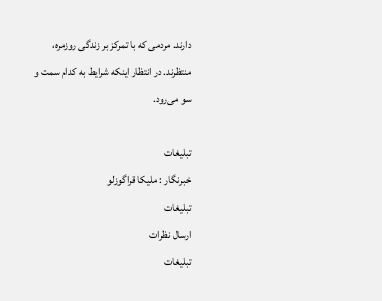دارند. مردمی که با تمرکز بر زندگی روزمره، منتظرند. در انتظار اینکه شرایط به کدام سمت و سو می‌رود.

تبلیغات
خبرنگار : ملیکا قراگوزلو
تبلیغات
ارسال نظرات
تبلیغات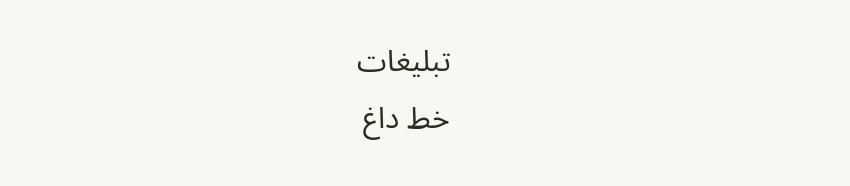تبلیغات
خط داغ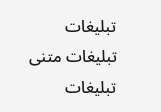تبلیغات
تبلیغات متنی
تبلیغات